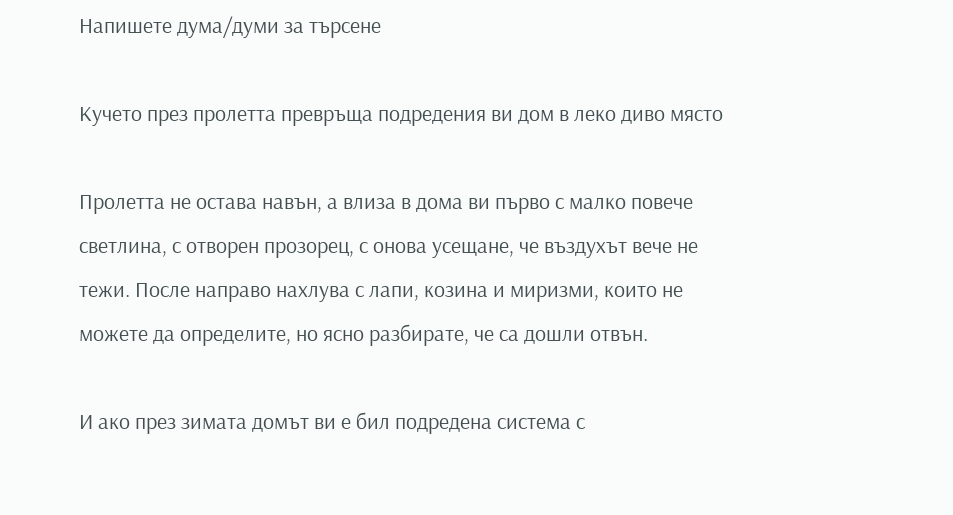Напишете дума/думи за търсене

Кучето през пролетта превръща подредения ви дом в леко диво място

Пролетта не остава навън, а влиза в дома ви първо с малко повече светлина, с отворен прозорец, с онова усещане, че въздухът вече не тежи. После направо нахлува с лапи, козина и миризми, които не можете да определите, но ясно разбирате, че са дошли отвън.

И ако през зимата домът ви е бил подредена система с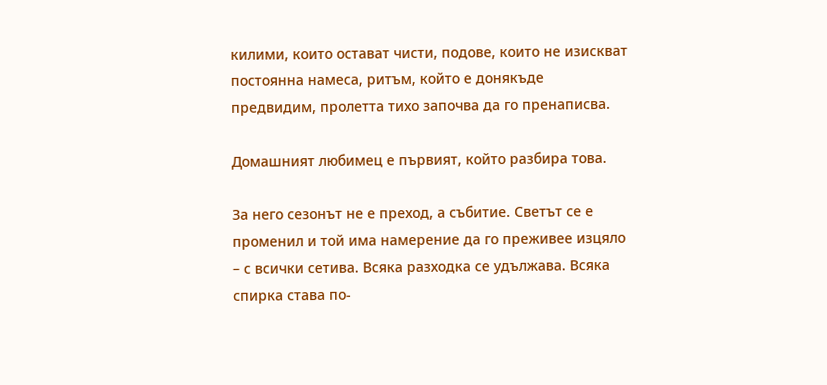килими, които остават чисти, подове, които не изискват постоянна намеса, ритъм, който е донякъде предвидим, пролетта тихо започва да го пренаписва.

Домашният любимец е първият, който разбира това.

За него сезонът не е преход, а събитие. Светът се е променил и той има намерение да го преживее изцяло – с всички сетива. Всяка разходка се удължава. Всяка спирка става по-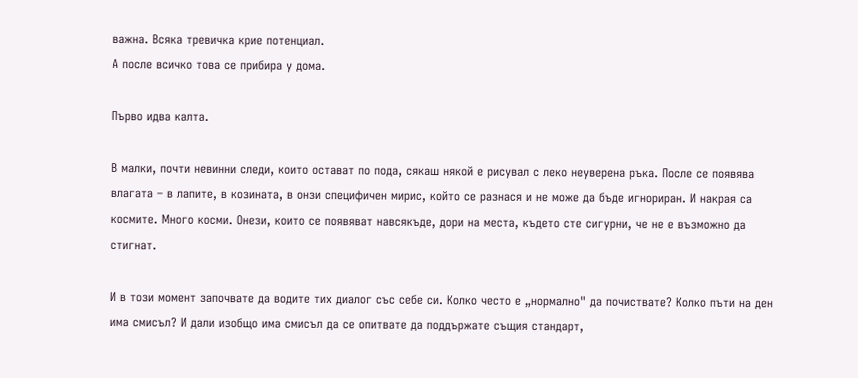важна. Всяка тревичка крие потенциал.
А после всичко това се прибира у дома.

Първо идва калта.

В малки, почти невинни следи, които остават по пода, сякаш някой е рисувал с леко неуверена ръка. После се появява влагата – в лапите, в козината, в онзи специфичен мирис, който се разнася и не може да бъде игнориран. И накрая са космите. Много косми. Онези, които се появяват навсякъде, дори на места, където сте сигурни, че не е възможно да стигнат.

И в този момент започвате да водите тих диалог със себе си. Колко често е „нормално" да почиствате? Колко пъти на ден има смисъл? И дали изобщо има смисъл да се опитвате да поддържате същия стандарт,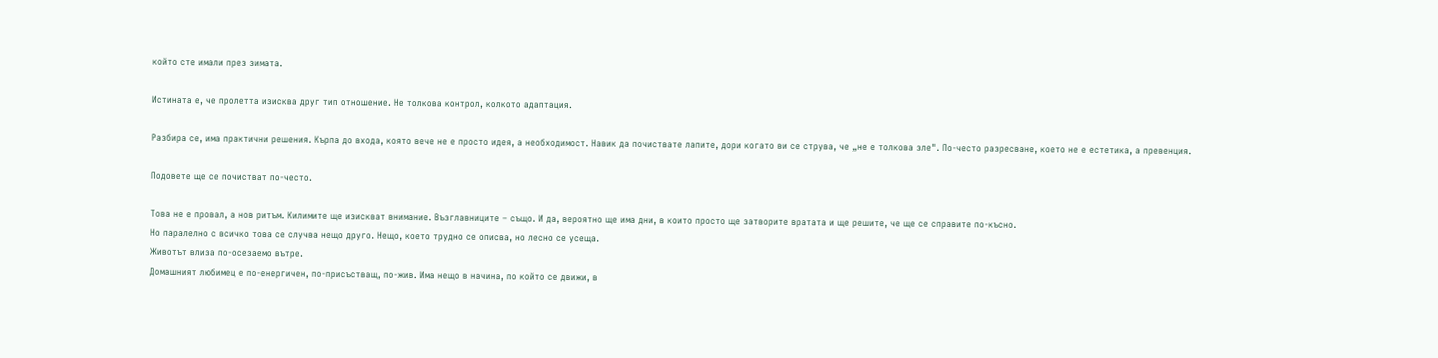който сте имали през зимата.

Истината е, че пролетта изисква друг тип отношение. Не толкова контрол, колкото адаптация.

Разбира се, има практични решения. Кърпа до входа, която вече не е просто идея, а необходимост. Навик да почиствате лапите, дори когато ви се струва, че „не е толкова зле". По-често разресване, което не е естетика, а превенция.

Подовете ще се почистват по-често.

Това не е провал, а нов ритъм. Килимите ще изискват внимание. Възглавниците – също. И да, вероятно ще има дни, в които просто ще затворите вратата и ще решите, че ще се справите по-късно.
Но паралелно с всичко това се случва нещо друго. Нещо, което трудно се описва, но лесно се усеща.
Животът влиза по-осезаемо вътре.
Домашният любимец е по-енергичен, по-присъстващ, по-жив. Има нещо в начина, по който се движи, в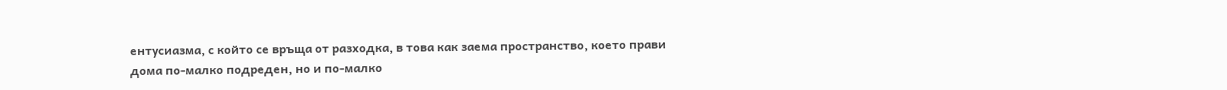ентусиазма, с който се връща от разходка, в това как заема пространство, което прави дома по-малко подреден, но и по-малко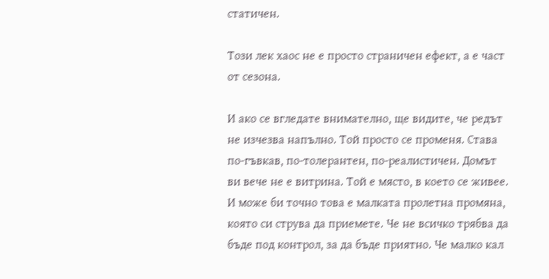статичен.

Този лек хаос не е просто страничен ефект, а е част от сезона.

И ако се вгледате внимателно, ще видите, че редът не изчезва напълно. Той просто се променя. Става по-гъвкав, по-толерантен, по-реалистичен. Домът ви вече не е витрина. Той е място, в което се живее. И може би точно това е малката пролетна промяна, която си струва да приемете. Че не всичко трябва да бъде под контрол, за да бъде приятно. Че малко кал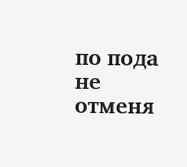по пода не отменя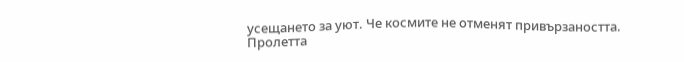усещането за уют. Че космите не отменят привързаността. Пролетта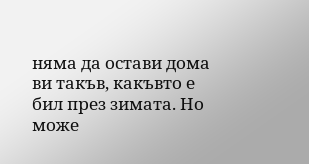няма да остави дома ви такъв, какъвто е бил през зимата. Но може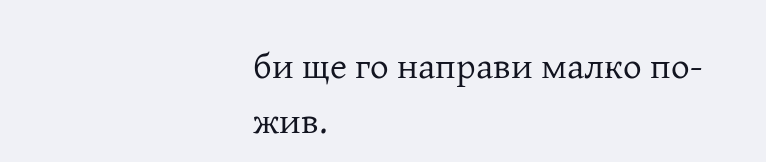би ще го направи малко по-жив.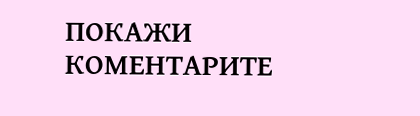ПОКАЖИ КОМЕНТАРИТЕ